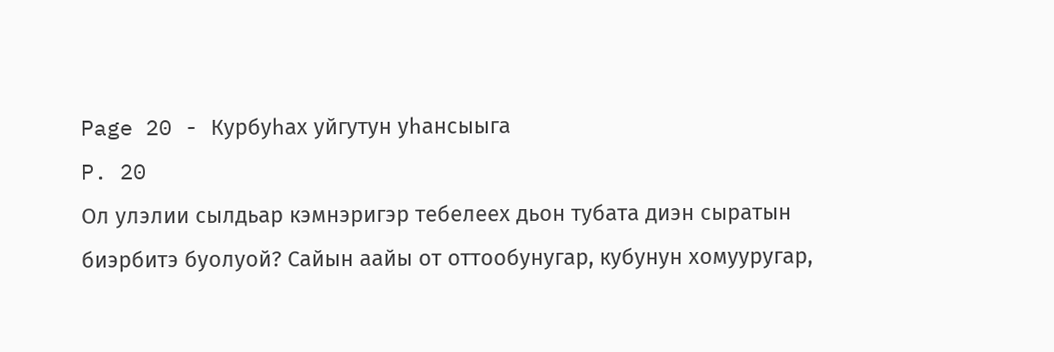Page 20 - Курбуһах уйгутун уһансыыга
P. 20
Ол улэлии сылдьар кэмнэригэр тебелеех дьон тубата диэн сыратын
биэрбитэ буолуой? Сайын аайы от оттообунугар, кубунун хомууругар,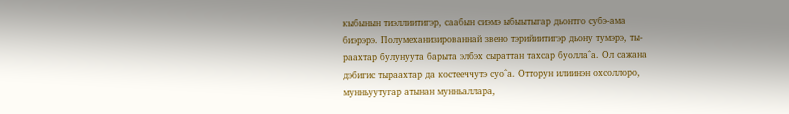кыбынын тиэллиитигэр, саабын сиэмэ ыбыытыгар дьонтго субэ-ама
биэрэрэ. Полумеханизированнай звено тэрийиитигэр дьону тумэрэ, ты-
раахтар булунуута барыта элбэх сыраттан тахсар буолла^а. Ол сажана
дэбигис тыраахтар да костееччутэ суо^а. Отторун илиинэн охсоллоро,
мунньуутугар атынан мунньаллара,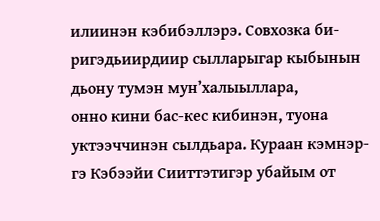илиинэн кэбибэллэрэ. Совхозка би-
ригэдьиирдиир сылларыгар кыбынын дьону тумэн мун’халыыллара,
онно кини бас-кес кибинэн, туона уктээччинэн сылдьара. Кураан кэмнэр-
гэ Кэбээйи Сииттэтигэр убайым от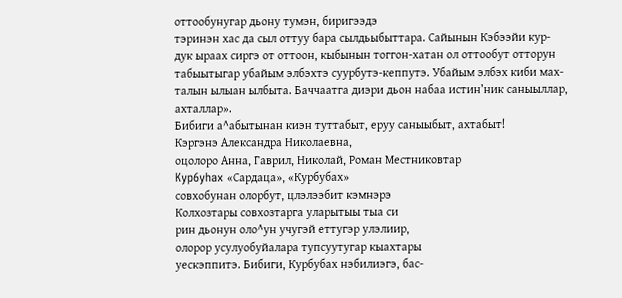оттообунугар дьону тумэн, биригээдэ
тэринэн хас да сыл оттуу бара сылдьыбыттара. Сайынын Кэбээйи кур-
дук ыраах сиргэ от оттоон, кыбынын тоггон-хатан ол оттообут отторун
табыытыгар убайым элбэхтэ суурбутэ-кеппутэ. Убайым элбэх киби мах-
талын ылыан ылбыта. Баччаатга диэри дьон набаа истин’ник саныыллар,
ахталлар».
Бибиги а^абытынан киэн туттабыт, еруу саныыбыт, ахтабыт!
Кэргэнэ Александра Николаевна,
оцолоро Анна, Гаврил, Николай, Роман Местниковтар
Kyp6yhax «Сардаца», «Курбубах»
совхобунан олорбут, цлэлээбит кэмнэрэ
Колхозтары совхозтарга уларытыы тыа си
рин дьонун оло^ун учугэй еттугэр улэлиир,
олорор усулуобуйалара тупсуутугар кыахтары
уескэппитэ. Бибиги, Курбубах нэбилиэгэ, бас-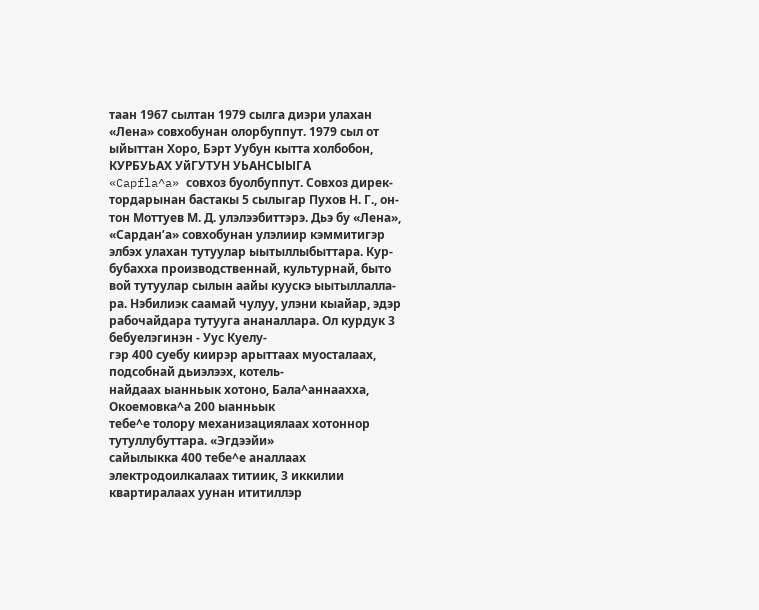таан 1967 сылтан 1979 сылга диэри улахан
«Лена» совхобунан олорбуппут. 1979 сыл от
ыйыттан Хоро, Бэрт Уубун кытта холбобон,
КУРБУЬАХ УйГУТУН УЬАНСЫЫГА
«Capfla^a» совхоз буолбуппут. Совхоз дирек-
тордарынан бастакы 5 сылыгар Пухов Н. Г., он-
тон Моттуев М. Д. улэлээбиттэрэ. Дьэ бу «Лена»,
«Сардан’а» совхобунан улэлиир кэммитигэр
элбэх улахан тутуулар ыытыллыбыттара. Кур-
бубахха производственнай, культурнай, быто
вой тутуулар сылын аайы куускэ ыытыллалла-
ра. Нэбилиэк саамай чулуу, улэни кыайар, эдэр
рабочайдара тутууга ананаллара. Ол курдук 3 бебуелэгинэн - Уус Куелу-
гэр 400 суебу киирэр арыттаах муосталаах, подсобнай дьиэлээх, котель-
найдаах ыанньык хотоно, Бала^аннаахха, Окоемовка^а 200 ыанньык
тебе^е толору механизациялаах хотоннор тутуллубуттара. «Эгдээйи»
сайылыкка 400 тебе^е аналлаах электродоилкалаах титиик, 3 иккилии
квартиралаах уунан ититиллэр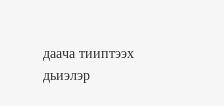даача тииптээх дьиэлэр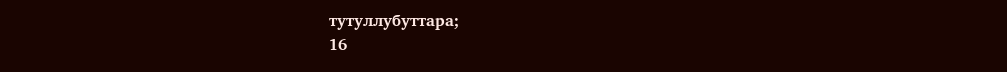тутуллубуттара;
16